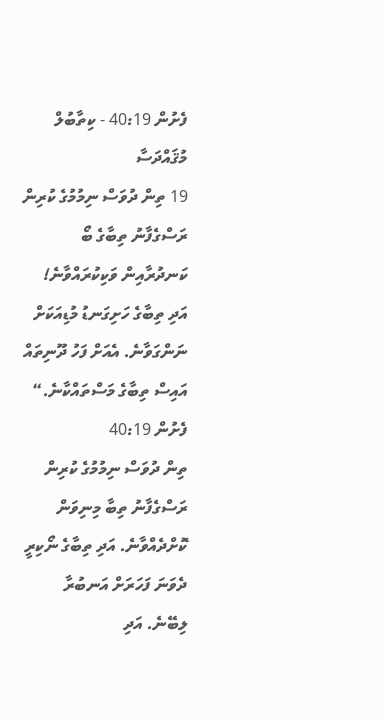ފެށުން 40:19 - ކިތާބުލް މުޤައްދަސާ
19 ތިން ދުވަސް ނިމުމުގެ ކުރިން ރަސްގެފާނު ތިބާގެ ބޯ ކަނދުރާއިން ވަކިކުރައްވާނެ! އަދި ތިބާގެ ހަށިގަނޑު މުޑިއަކަށް ނަންގަވާނެ. އެއަށް ފަހު ދޫނިތައް އައިސް ތިބާގެ މަސްތައްކާނެ.“
ފެށުން 40:19
ތިން ދުވަސް ނިމުމުގެ ކުރިން ރަސްގެފާނު ތިބާ މިނިވަން ކޮށްދެއްވާނެ. އަދި ތިބާގެ ނޯކިރީ ދެވަނަ ފަހަރަށް އަނބުރާ ލިބޭނެ. އަދި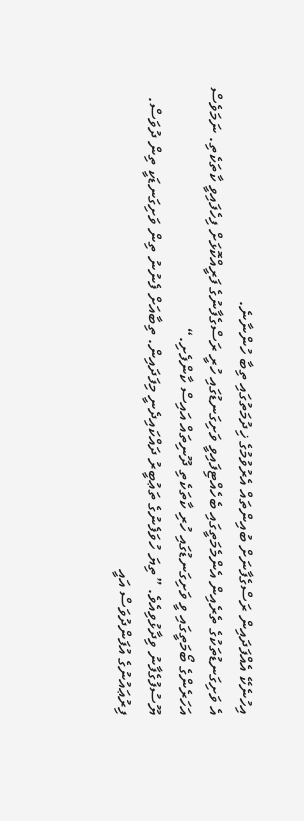އިހުނެކޭ އެއްފަދައިން ރަސްގެފާނަށް ބުއިންތައް އެރުވުމުގެ ޚިދުމަތުގައި ތިބާ ހުންނާނެ.
އެ ވަށިގަނޑުތަކުގެ ތެރެއިން އެންމެމަތީގައި ބެހެއްޓިފައިވީ ވަށިގަނޑުގައި ހުރީ ރަސްގެފާނުގެ ފަރީއްކޮޅަށް ފިހެފައިވީ ކާތަކެތި. ނަމަވެސް އަހަރެންގެ ބޯމަތީގައި ވީ ވަށިގަނޑުގައި ހުރި ކާތަކެތި ދޫނިތައް އައިސް ކާންފެށި.“
ޔޫސުފުގެފާނު ވިދާޅުވިއެވެ. ”ތިޔަ ހުވަފެނުގެ ތަޢުބީރު ދައްކައިދެނީ މިފަދައިން. ތިބާއަށް ފެނުނު ތިން ވަށިގަނޑަކީ ތިން ދުވަސް.
ފިރުޢައުނުގެ އުފަންދުވަސް އައީ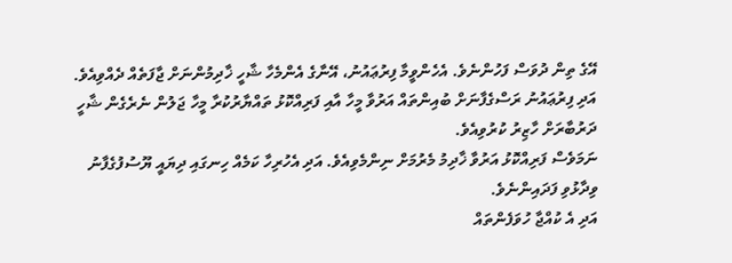އޭގެ ތިން ދުވަސް ފަހުންނެވެ. އެހެންވީމާ ފިރުޢައުނު، އޭނާގެ އެންމެހާ ޝާހީ ޚާދިމުންނަށް ޖާފަތެއް ދެއްވިއެވެ. އަދި ފިރުޢައުނު ރަސްގެފާނަށް ބުއިންތައް އަރުވާ މީހާ އާއި ފަރިއްކޮޅު ތައްޔާރުކުރާ މީހާ ޖަލުން ނެރެގެން ޝާހީ ދަރުބާރަށް ހާޒިރު ކުރުވިއެވެ.
ނަމަވެސް ފަރިއްކޮޅު އަރުވާ ޚާދިމު މެރުމަށް ނިންމެވިއެވެ. އަދި އެހުރިހާ ކަމެއް ހިނގައި ދިޔައީ ޔޫސުފުގެފާނު ވިދާޅުވި ފަދައިންނެވެ.
އަދި އެ ކުއްޖާ ހުވަފެންތައް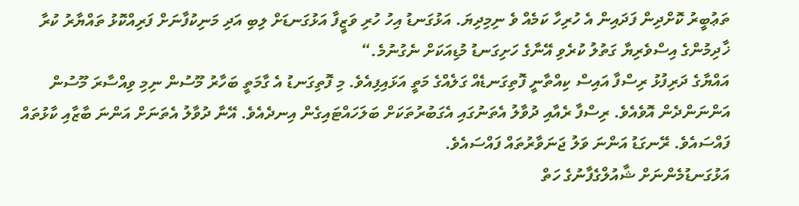ތަޢުބީރު ކޮށްދިން ފަދައިން އެ ހުރިހާ ކަމެއް ވެ ނިމިދިޔަ. އަޅުގަނޑު އިހު ހުރި ވަޒީފާ އަޅުގަނޑަށް ލިބި އަދި މަނިކުފާނަށް ފަރިއްކޮޅު ތައްޔާރު ކުރާ ޚާދިމުންގެ އިސްވެރިޔާ ގަތުލު ކުރެވި އޭނާގެ ހަށިގަނޑު މުޑިއަކަށް ނެގުނުމެ.“
އައްޔާގެ ދަރިފުޅު ރިސްފާ އައިސް ކިއްތާނީ ފޮތިގަނޑެއް ގަލެއްގެ މަތީ އަޅައިފިއެވެ. މި ފޮތިގަނޑު އެ ގާމަތީ ބަހާރު މޫސުން ނިމި ވިއްސާރަ މޫސުން އަންނަންދެން އޮވެއެވެ. ރިސްފާ ރެއާއި ދުވާލު އެތަނުގައި އެގަބުރުތަކަށް ބަލަހައްޓައިގެން އިނދެއެވެ. އޭނާ ދުވާލު އެތަނަށް އަންނަ ބާޒާއި ކާޅުތައް ފައްސައެވެ. ރޭނގަޑު އަންނަ ވަލު ޖަނަވާރުތައް ފައްސައެވެ.
އަޅުގަނޑުމެންނަށް ޝާއުލްގެފާނުގެ ހަތް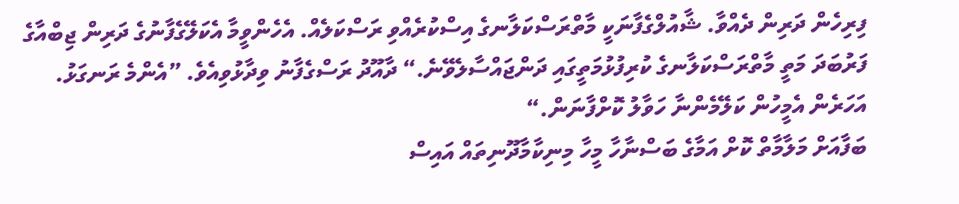ފިރިހެން ދަރިން ދެއްވާ. ޝާއުލްގެފާނަކީ މާތްރަސްކަލާނގެ އިސްކުރެއްވި ރަސްކަލެއް. އެހެންވީމާ އެކަލޭގެފާނުގެ ދަރިން ޖިބްއާގެ ފަރުބަދަ މަތީ މާތްރަސްކަލާނގެ ކުރިފުޅުމަތީގައި ދަންޖައްސާލެވޭނެ.“ ދާއޫދު ރަސްގެފާނު ވިދާޅުވިއެވެ. ”އެންމެ ރަނގަޅު. އަހަރެން އެމީހުން ކަލޭމެންނާ ހަވާލު ކޮށްފާނަން.“
ބަފާއަށް މަލާމާތް ކޮށް އަމާގެ ބަސްނާހާ މީހާ މިނިކާމާދޫނިތައް އައިސް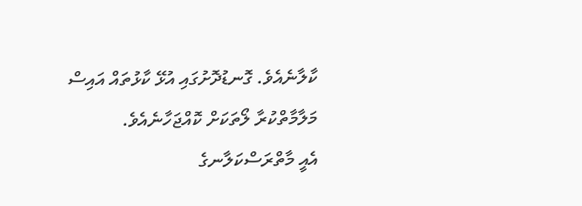ކާލާނެއެވެ. ގޮނޑުދޮށުގައި އުޅޭ ކާޅުތައް އައިސް މަލާމާތްކުރާ ލޯތަކަށް ކޮއްޖަހާނެއެވެ.
އެއީ މާތްރަސްކަލާނގެ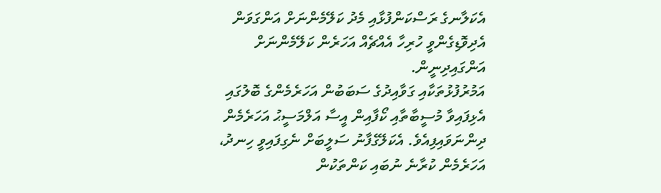އެކަލާނގެ ރަސްކަންފުޅާއި މެދު ކަލޭމެންނަށް އަންގަވަން އެދިވޮޑިގެންވީ ހުރިހާ އެއްޗެއް އަހަރެން ކަލޭމެންނަށް އަންގައިދިނީން.
އަމުރުފުޅުތަކާއި ގަވާއިދުގެ ސަބަބުން އަހަރެމެންގެ ބޮލުގައި އެޅިފައިވާ މުސީބާތާއި ކޯފާއިން އީސާ އަލްމަސީޙު އަހަރެމެން ދިންނަވައިފިއެވެ. އެކަލޭގެފާނު ސަލީބަށް ނެގިފައިވީ ހިނދު، އަހަރެމެން ކުރާނެ ނުބައި ކަންތަކުން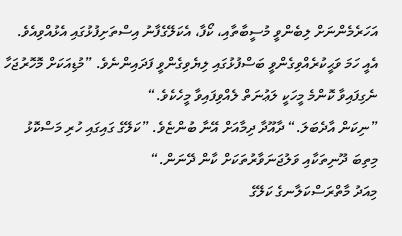އަހަރެމެންނަށް ލިބެންވީ މުސީބާތާއި، ކޯފާ، އެކަލޭގެފާނު އިސްތަށިފުޅުގައި އެޅުއްވިއެވެ. އެއީ ހަމަ ވަޙީކުރެއްވިގެންވީ ބަސްފުޅުގައި ލިޔެވިގެންވީ ފަދައިންނެވެ. ”މުޑިއަކަށް މޮހޮރުޖަހާ ނެގިފައިވާ ކޮންމެ މީހަކީ ލަޢުނަތް ލެއްވިފައިވާ މީހެކެވެ.“
”ނިކަން އާދެބަލަ.“ ދާއޫދާ ދިމާއަށް އޭނާ ބުންޏެވެ. ”ކަލޭގެ ގައިގައި ހުރި މަސްކޮޅު މިތިބަ ދޫނިތަކާއި ވަލުޖަނަވާރުތަކަށް ކާން ދޭނަން.“
މިއަދު މާތްރަސްކަލާނގެ ކަލޭގެ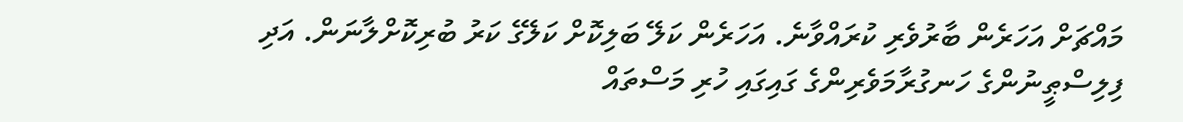މައްޗަށް އަހަރެން ބާރުވެރި ކުރައްވާނެ. އަހަރެން ކަލޭ ބަލިކޮށް ކަލޭގެ ކަރު ބުރިކޮށްލާނަން. އަދި ފިލިސްޠީނުންގެ ހަނގުރާމަވެރިންގެ ގައިގައި ހުރި މަސްތައް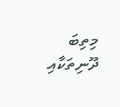މިތިބަ ދޫނިތަކާއި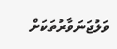ވަލުޖަނަވާރުތަކަށް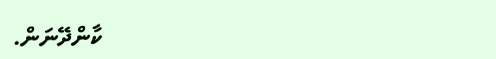ކާންދޭނަން.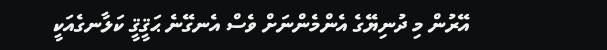އޭރުން މި ދުނިޔޭގެ އެންމެންނަށް ވެސް އެނގޭނެ ޙަޤީޤީ ކަލާނގެއަކީ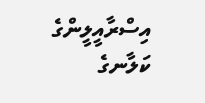އިސްރާއީލީންގެ ކަލާނގެ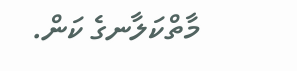މާތްކަލާނގެ ކަން.